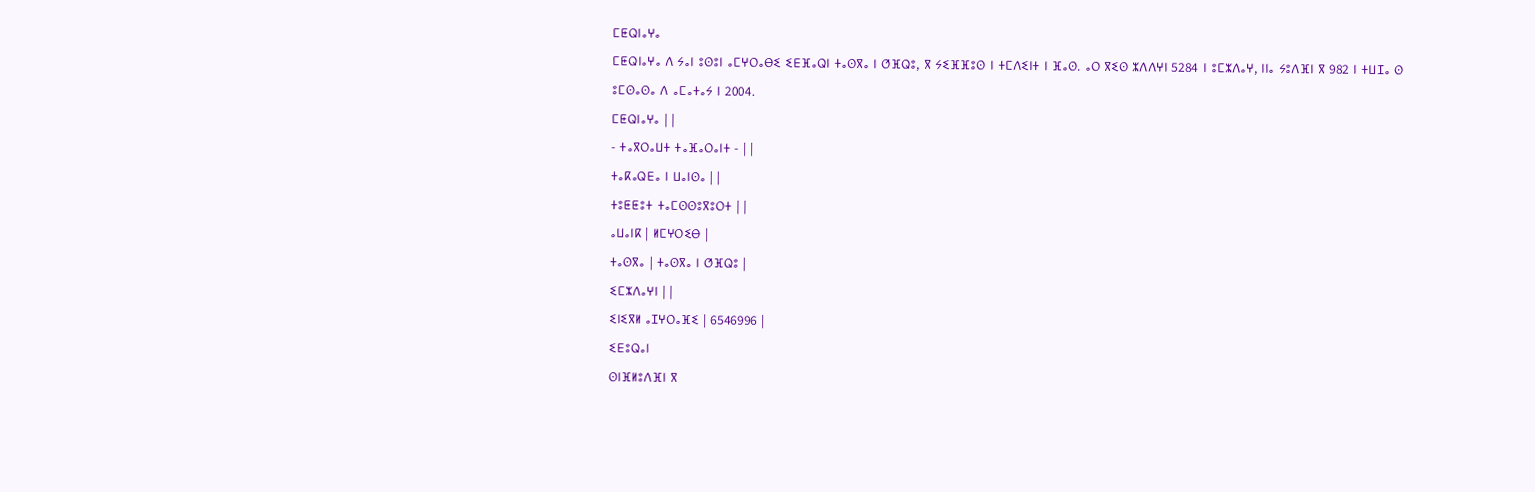ⵎⵟⵕⵏⴰⵖⴰ
ⵎⵟⵕⵏⴰⵖⴰ ⴷ ⵢⴰⵏ ⵓⵙⵓⵏ ⴰⵎⵖⵔⴰⴱⵉ ⵉⴹⴼⴰⵕⵏ ⵜⴰⵙⴳⴰ ⵏ ⵚⴼⵕⵓ, ⴳ ⵢⵉⴼⴼⵓⵙ ⵏ ⵜⵎⴷⵉⵏⵜ ⵏ ⴼⴰⵙ. ⴰⵔ ⴳⵉⵙ ⵣⴷⴷⵖⵏ 5284 ⵏ ⵓⵎⵣⴷⴰⵖ, ⵏⵏⴰ ⵢⵓⴷⴼⵏ ⴳ 982 ⵏ ⵜⵡⵊⴰ ⵙ ⵓⵎⵙⴰⵙⴰ ⴷ ⴰⵎⴰⵜⴰⵢ ⵏ 2004.
ⵎⵟⵕⵏⴰⵖⴰ | |
- ⵜⴰⴳⵔⴰⵡⵜ ⵜⴰⴼⴰⵔⴰⵏⵜ - | |
ⵜⴰⴽⴰⵕⴹⴰ ⵏ ⵡⴰⵏⵙⴰ | |
ⵜⵓⵟⵟⵓⵜ ⵜⴰⵎⵙⵙⵓⴳⵓⵔⵜ | |
ⴰⵡⴰⵏⴽ | ⵍⵎⵖⵔⵉⴱ |
ⵜⴰⵙⴳⴰ | ⵜⴰⵙⴳⴰ ⵏ ⵚⴼⵕⵓ |
ⵉⵎⵣⴷⴰⵖⵏ | |
ⵉⵏⵉⴳⵍ ⴰⵊⵖⵔⴰⴼⵉ | 6546996 |
ⵉⴹⵓⵕⴰⵏ
ⵙⵏⴼⵍⵓⴷⴼⵏ ⴳ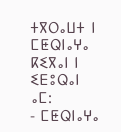ⵜⴳⵔⴰⵡⵜ ⵏ ⵎⵟⵕⵏⴰⵖⴰ ⴽⵉⴳⴰⵏ ⵏ ⵉⴹⵓⵕⴰⵏ ⴰⵎ:
- ⵎⵟⵕⵏⴰⵖⴰ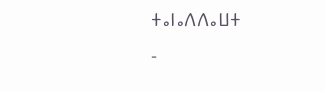ⵜⴰⵏⴰⴷⴷⴰⵡⵜ
-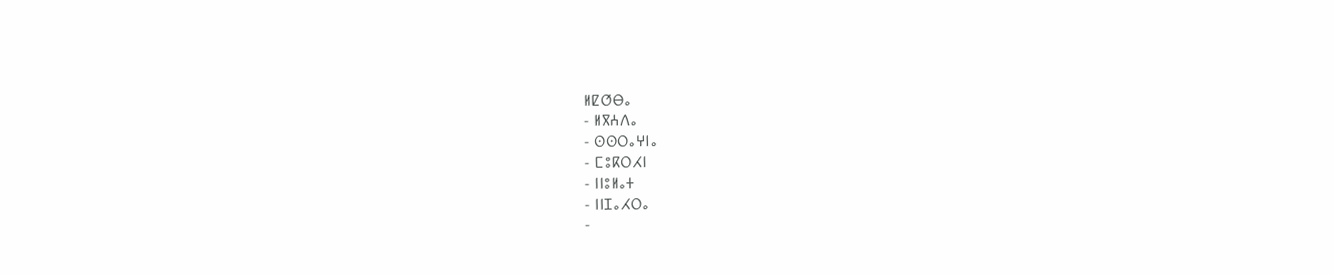ⵍⵇⵚⴱⴰ
- ⵍⴳⵄⴷⴰ
- ⵙⵙⵔⴰⵖⵏⴰ
- ⵎⵓⴽⵔⵃⵏ
- ⵏⵏⵓⵍⴰⵜ
- ⵏⵏⵊⴰⵃⵔⴰ
-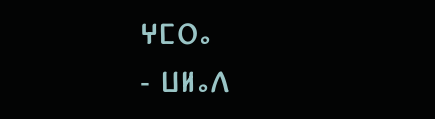ⵖⵎⵔⴰ
- ⵡⵍⴰⴷ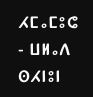ⵃⵎⴰⵎⵓⵛ
- ⵡⵍⴰⴷ ⵙⵃⵏⵓⵏ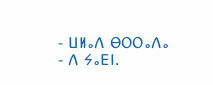- ⵡⵍⴰⴷ ⴱⵔⵔⴰⴷⴰ
- ⴷ ⵢⴰⴹⵏ.